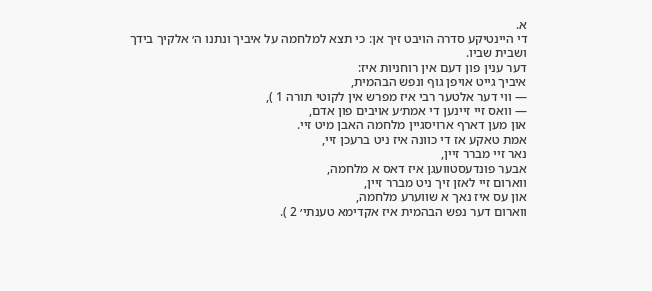א.
די היינטיקע סדרה הויבט זיך אן: כי תצא למלחמה על איביך ונתנו ה׳ אלקיך בידך ושבית שביו.
דער ענין פון דעם אין רוחניות איז:
איביך גייט אויפן גוף ונפש הבהמית,
— ווי דער אלטער רבי איז מפרש אין לקוטי תורה 1 ),
— וואס זיי זיינען די אמת׳ע אויבים פון אדם,
און מען דארף ארויסגיין מלחמה האבן מיט זיי.
אמת טאקע אז די כוונה איז ניט ברעכן זיי,
נאר זיי מברר זיין,
אבער פונדעסטוועגן איז דאס א מלחמה,
ווארום זיי לאזן זיך ניט מברר זיין,
און עס איז נאך א שווערע מלחמה,
ווארום דער נפש הבהמית איז אקדימא טענתי׳ 2 ).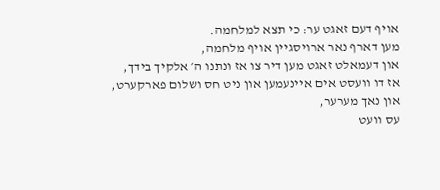אויף דעם זאגט ער: כי תצא למלחמה.
מען דארף נאר ארויסגיין אויף מלחמה,
און דעמאלט זאגט מען דיר צו אז ונתנו ה׳ אלקיך בידך,
אז דו וועסט אים איינעמען און ניט חס ושלום פארקערט,
און נאך מערער,
עס וועט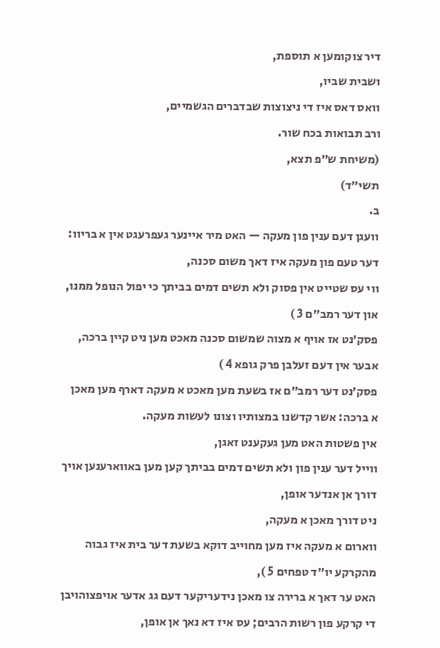דיר צוקומען א תוספת,
ושבית שביו,
וואס דאס איז די ניצוצות שבדברים הגשמיים,
ורב תבואות בכח שור.
(משיחת ש״פ תצא,
תשי״ד)
ב.
וועגן דעם ענין פון מעקה — האט מיר איינער געפרעגט אין א בריוו: דער טעם פון מעקה איז דאך משום סכנה,
ווי עס שטייט אין פסוק ולא תשים דמים בביתך כי יפול הנופל ממנו,
און דער רמב״ם 3 )
פסק׳נט אז אויף א מצוה שמשום סכנה מאכט מען ניט קיין ברכה,
אבער אין דעם זעלבן פרק גופא 4 )
פסק׳נט דער רמב״ם אז בשעת מען מאכט א מעקה דארף מען מאכן א ברכה: אשר קדשנו במצותיו וצונו לעשות מעקה.
אין פשטות האט מען געקענט זאגן,
ווייל דער ענין פון ולא תשים דמים בביתך קען מען באווארענען אויך דורך אן אנדער אופן,
ניט דורך מאכן א מעקה,
ווארום א מעקה איז מען מחוייב דוקא בשעת דער בית איז גבוה מהקרקע יו״ד טפחים 5 ),
האט ער דאך א ברירה צו מאכן נידעריקער דעם גג אדער אויפצוהויבן די קרקע פון רשות הרבים; עס איז דא נאך אן אופן,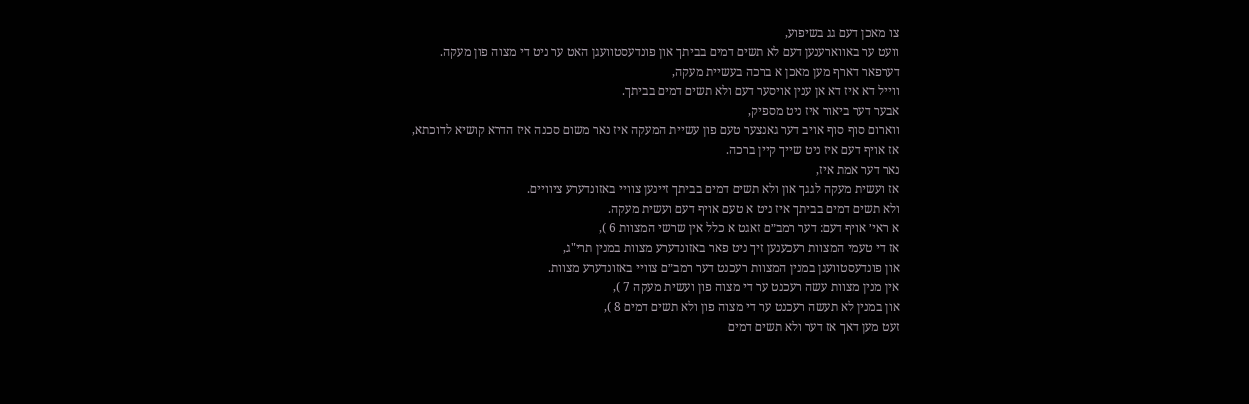צו מאכן דעם גג בשיפוע,
וועט ער באווארענען דעם לא תשים דמים בביתך און פונדעסטוועגן האט ער ניט די מצוה פון מעקה.
דערפאר דארף מען מאכן א ברכה בעשיית מעקה,
ווייל דא איז דא אן ענין אויסער דעם ולא תשים דמים בביתך.
אבער דער ביאור איז ניט מספיק,
ווארום סוף סוף אויב דער גאנצער טעם פון עשיית המעקה איז נאר משום סכנה איז הדרא קושיא לדוכתא,
אז אויף דעם איז ניט שייך קיין ברכה.
נאר דער אמת איז,
אז ועשית מעקה לגגך און ולא תשים דמים בביתך זיינען צוויי באזונדערע ציוויים.
ולא תשים דמים בביתך איז ניט א טעם אויף דעם ועשית מעקה.
א ראי׳ אויף דעם: דער רמב״ם זאגט א כלל אין שרשי המצוות 6 ),
אז די טעמי המצוות רעכענען זיך ניט פאר באזונדערע מצוות במנין תרי"ג,
און פונדעסטוועגן במנין המצוות רעכנט דער רמב״ם צוויי באזונדערע מצוות.
אין מנין מצוות עשה רעכנט ער די מצוה פון ועשית מעקה 7 ),
און במנין לא תעשה רעכנט ער די מצוה פון ולא תשים דמים 8 ),
זעט מען דאך אז דער ולא תשים דמים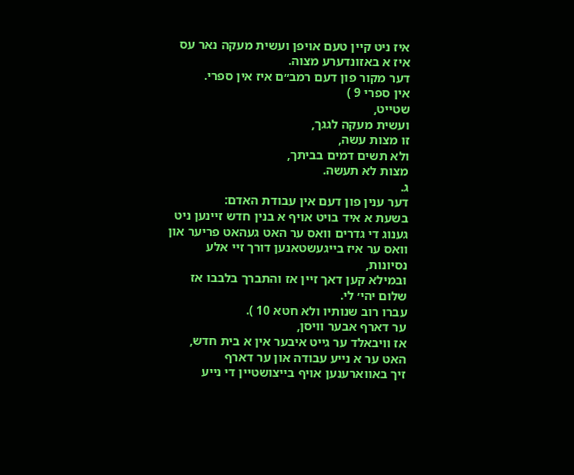איז ניט קיין טעם אויפן ועשית מעקה נאר עס איז א באזונדערע מצוה.
דער מקור פון דעם רמב״ם איז אין ספרי.
אין ספרי 9 )
שטייט,
ועשית מעקה לגגך,
זו מצות עשה,
ולא תשים דמים בביתך,
מצות לא תעשה.
ג.
דער ענין פון דעם אין עבודת האדם:
בשעת א איד בויט אויף א בנין חדש זיינען ניט גענוג די גדרים וואס ער האט געהאט פריער און וואס ער איז בייגעשטאנען דורך זיי אלע נסיונות,
ובמילא קען דאך זיין אז והתברך בלבבו אז שלום יהי׳ לי.
עברו רוב שנותיו ולא חטא 10 ).
ער דארף אבער וויסן,
אז וויבאלד ער גייט איבער אין א בית חדש,
האט ער א נייע עבודה און ער דארף
זיך באווארענען אויף בייצושטיין די נייע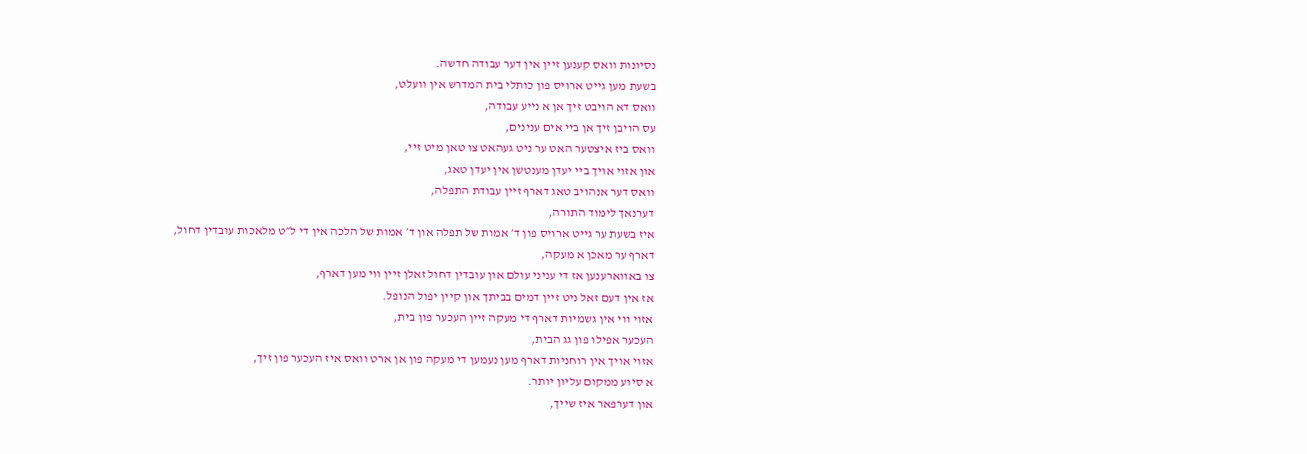נסיונות וואס קענען זיין אין דער עבודה חדשה.
בשעת מען גייט ארויס פון כותלי בית המדרש אין וועלט,
וואס דא הויבט זיך אן א נייע עבודה,
עס הויבן זיך אן ביי אים ענינים,
וואס ביז איצטער האט ער ניט געהאט צו טאן מיט זיי,
און אזוי אויך ביי יעדן מענטשן אין יעדן טאג,
וואס דער אנהויב טאג דארף זיין עבודת התפלה,
דערנאך לימוד התורה,
איז בשעת ער גייט ארויס פון ד׳ אמות של תפלה און ד׳ אמות של הלכה אין די ל״ט מלאכות עובדין דחול,
דארף ער מאכן א מעקה,
צו באווארענען אז די עניני עולם און עובדין דחול זאלן זיין ווי מען דארף,
אז אין דעם זאל ניט זיין דמים בביתך און קיין יפול הנופל.
אזוי ווי אין גשמיות דארף די מעקה זיין העכער פון בית,
העכער אפילו פון גג הבית,
אזוי אויך אין רוחניות דארף מען נעמען די מעקה פון אן ארט וואס איז העכער פון זיך,
א סיוע ממקום עליון יותר.
און דערפאר איז שייך,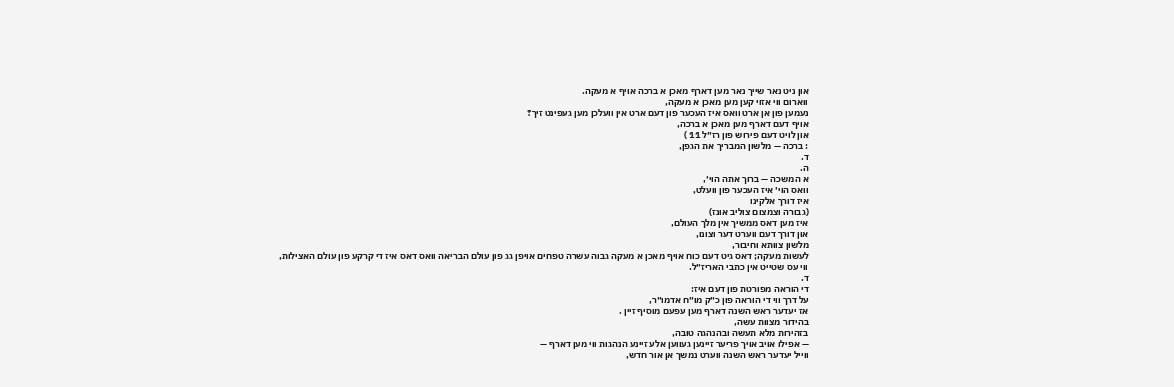און ניט נאר שייך נאר מען דארף מאכן א ברכה אויף א מעקה.
ווארום ווי אזוי קען מען מאכן א מעקה,
נעמען פון אן ארט וואס איז העכער פון דעם ארט אין וועלכן מען געפינט זיך?
אויף דעם דארף מען מאכן א ברכה,
און לויט דעם פירוש פון רז״ל 11 )
: ברכה — מלשון המבריך את הגפן,
ד.
ה.
א המשכה — ברוך אתה הוי׳,
וואס הוי׳ איז העכער פון וועלט,
איז דורך אלקינו
(גבורה וצמצום צוליב אונז)
איז מען דאס ממשיך אין מלך העולם,
און דורך דעם ווערט דער וצונו,
מלשון צוותא וחיבור,
לעשות מעקה; דאס גיט דעם כוח אויף מאכן א מעקה גבוה עשרה טפחים אויפן גג פון עולם הבריאה וואס דאס איז די קרקע פון עולם האצילות,
ווי עס שטייט אין כתבי האריז״ל.
ד.
די הוראה מפורטת פון דעם איז:
על דרך ווי די הוראה פון כ״ק מו״ח אדמו״ר,
אז יעדער ראש השנה דארף מען עפעם מוסיף זיין .
בהידור מצוות עשה,
בזהירות מלא תעשה ובהנהגה טובה,
— אפילו אויב אויך פריער זיינען געווען אלע זיינע הנהגות ווי מען דארף —
ווייל יעדער ראש השנה ווערט נמשך אן אור חדש,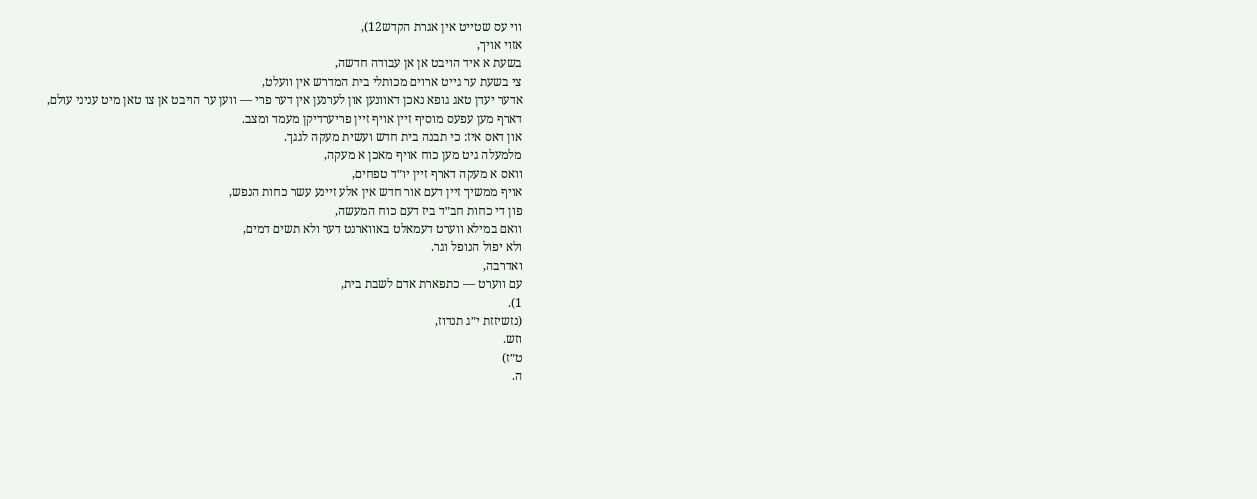ווי עס שטייט אין אגרת הקדש12),
אזוי אויך,
בשעת א איד הויבט אן אן עבודה חדשה,
צי בשעת ער גייט ארוים מכותלי בית המדרש אין וועלט,
אדער יעדן טאג גופא נאכן דאוונען און לערנען אין דער פרי — ווען ער הויבט אן צו טאן מיט עניני עולם,
דארף מען עפעס מוסיף זיין אויף זיין פריערדיקן מעמד ומצב.
און דאס איז: כי תבנה בית חדש ועשית מעקה לגגך.
מלמעלה גיט מען כוח אויף מאכן א מעקה,
וואס א מעקה דארף זיין יו״ד טפחים,
אויף ממשיך זיין דעם אור חדש אין אלע זיינע עשר כחות הנפש,
פון די כחות חב״ד ביז דעם כוח המעשה,
וואם במילא ווערט דעמאלט באווארנט דער ולא תשים דמים,
ולא יפול הנופל וגר.
ואדרבה,
עם ווערט — כתפארת אדם לשבת בית,
1).
(נזשיזזת י״ג תנדוז,
וזש.
ט״ז)
ה.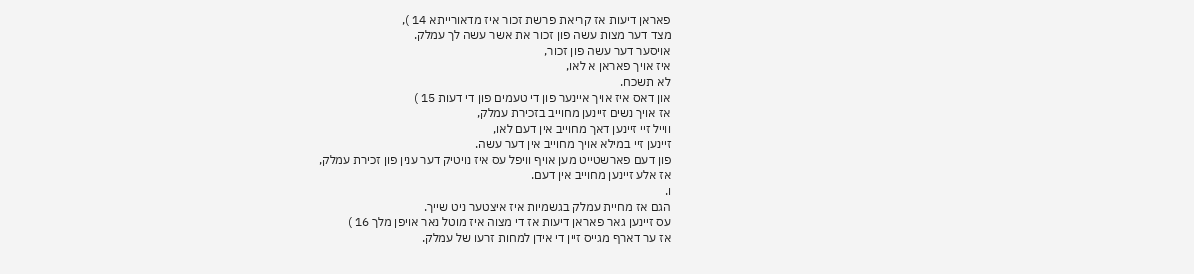פאראן דיעות אז קריאת פרשת זכור איז מדאורייתא 14 ),
מצד דער מצות עשה פון זכור את אשר עשה לך עמלק.
אויסער דער עשה פון זכור,
איז אויך פאראן א לאו,
לא תשכח.
און דאס איז אויך איינער פון די טעמים פון די דעות 15 )
אז אויך נשים זיינען מחוייב בזכירת עמלק,
ווייל זיי זיינען דאך מחוייב אין דעם לאו,
זיינען זיי במילא אויך מחוייב אין דער עשה.
פון דעם פארשטייט מען אויף וויפל עס איז נויטיק דער ענין פון זכירת עמלק,
אז אלע זיינען מחוייב אין דעם.
ו.
הגם אז מחיית עמלק בגשמיות איז איצטער ניט שייך.
עס זיינען גאר פאראן דיעות אז די מצוה איז מוטל נאר אויפן מלך 16 )
אז ער דארף מגייס זיין די אידן למחות זרעו של עמלק.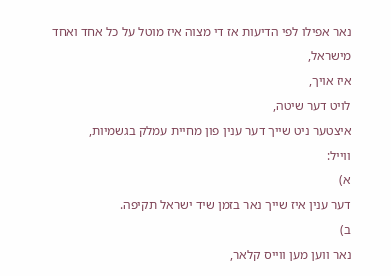נאר אפילו לפי הדיעות אז די מצוה איז מוטל על כל אחד ואחד מישראל,
איז אויך,
לויט דער שיטה,
איצטער ניט שייך דער ענין פון מחיית עמלק בגשמיות,
ווייל:
א)
דער ענין איז שייך נאר בזמן שיד ישראל תקיפה.
ב)
נאר ווען מען ווייס קלאר,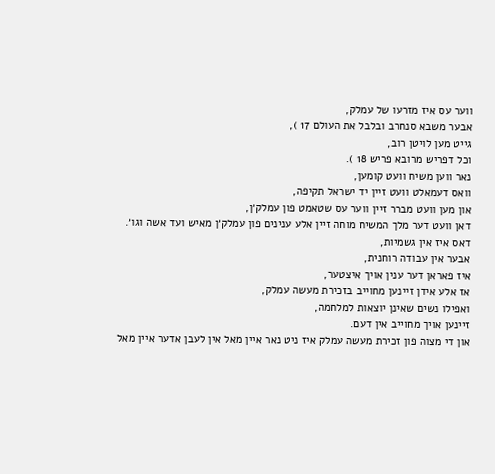ווער עס איז מזרעו של עמלק,
אבער משבא סנחרב ובלבל את העולם 17 ),
גייט מען לויטן רוב,
וכל דפריש מרובא פריש 18 ).
נאר ווען משיח וועט קומען,
וואס דעמאלט וועט זיין יד ישראל תקיפה,
און מען וועט מברר זיין ווער עס שטאמט פון עמלק׳ן,
דאן וועט דער מלך המשיח מוחה זיין אלע ענינים פון עמלק׳ן מאיש ועד אשה וגו׳.
דאס איז אין גשמיות,
אבער אין עבודה רוחנית,
איז פאראן דער ענין אויך איצטער,
אז אלע אידן זיינען מחוייב בזכירת מעשה עמלק,
ואפילו נשים שאינן יוצאות למלחמה,
זיינען אויך מחוייב אין דעם.
און די מצוה פון זכירת מעשה עמלק איז ניט נאר איין מאל אין לעבן אדער איין מאל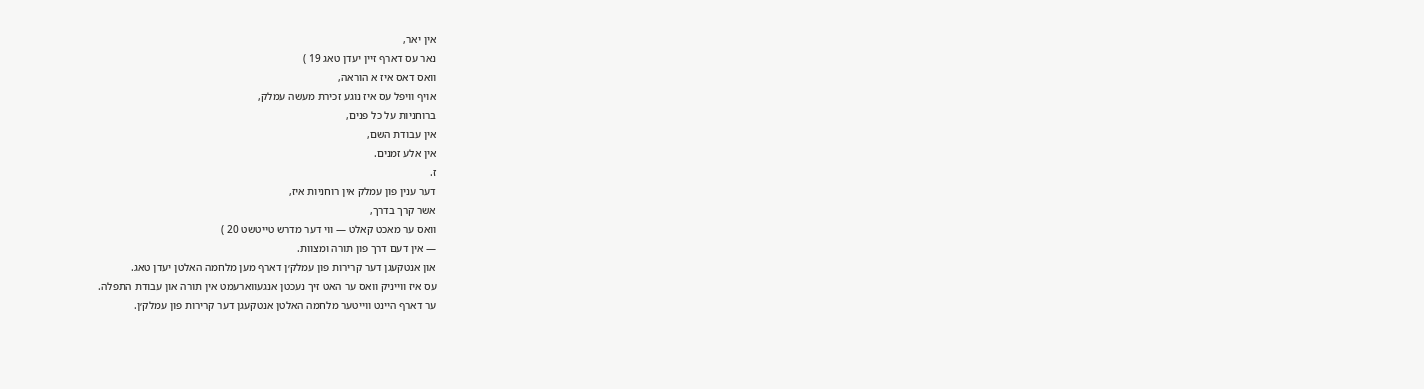אין יאר,
נאר עס דארף זיין יעדן טאג 19 )
וואס דאס איז א הוראה,
אויף וויפל עס איז נוגע זכירת מעשה עמלק,
ברוחניות על כל פנים,
אין עבודת השם,
אין אלע זמנים.
ז.
דער ענין פון עמלק אין רוחניות איז,
אשר קרך בדרך,
וואס ער מאכט קאלט — ווי דער מדרש טייטשט 20 )
— אין דעם דרך פון תורה ומצוות.
און אנטקעגן דער קרירות פון עמלק׳ן דארף מען מלחמה האלטן יעדן טאג.
עס איז ווייניק וואס ער האט זיך נעכטן אנגעווארעמט אין תורה און עבודת התפלה.
ער דארף היינט ווייטער מלחמה האלטן אנטקעגן דער קרירות פון עמלק׳ן.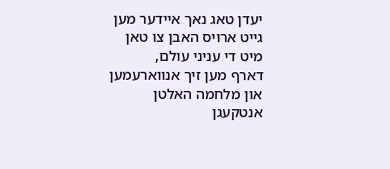יעדן טאג נאך איידער מען גייט ארויס האבן צו טאן מיט די עניני עולם,
דארף מען זיך אנווארעמען און מלחמה האלטן אנטקעגן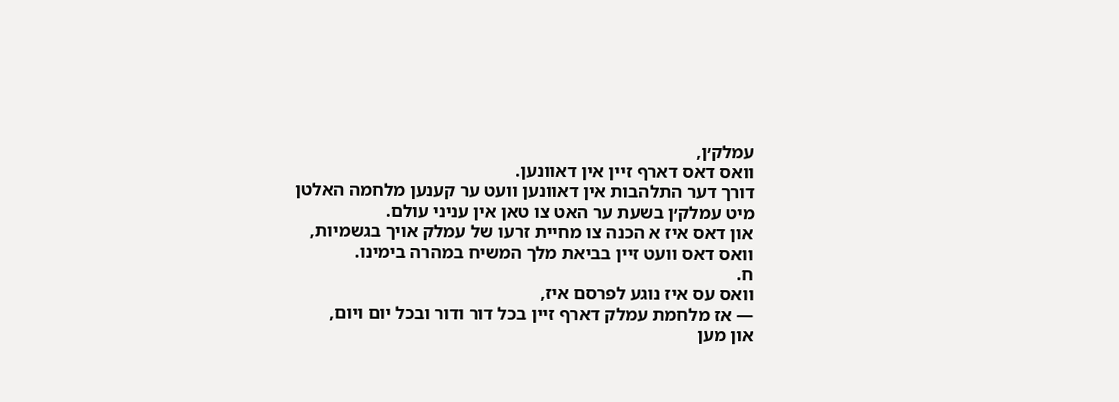עמלק׳ן,
וואס דאס דארף זיין אין דאוונען.
דורך דער התלהבות אין דאוונען וועט ער קענען מלחמה האלטן מיט עמלק׳ן בשעת ער האט צו טאן אין עניני עולם.
און דאס איז א הכנה צו מחיית זרעו של עמלק אויך בגשמיות,
וואס דאס וועט זיין בביאת מלך המשיח במהרה בימינו.
ח.
וואס עס איז נוגע לפרסם איז,
— אז מלחמת עמלק דארף זיין בכל דור ודור ובכל יום ויום,
און מען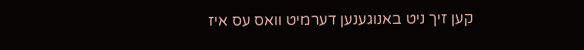קען זיך ניט באנוגענען דערמיט וואס עס איז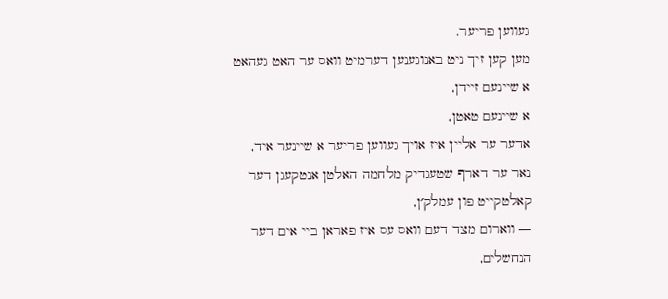געווען פריער.
מען קען זיך ניט באנוגענען דערמיט וואס ער האט געהאט א שיינעם זיידן,
א שיינעם טאטן,
אדער ער אליין איז אויך געווען פריער א שיינער איד,
נאר ער דארף שטעגדיק מלחמה האלטן אנטקעגן דער קאלטקייט פון עמלק׳ן,
— ווארום מצד דעם וואס עס איז פאראן ביי אים דער הנחשלים,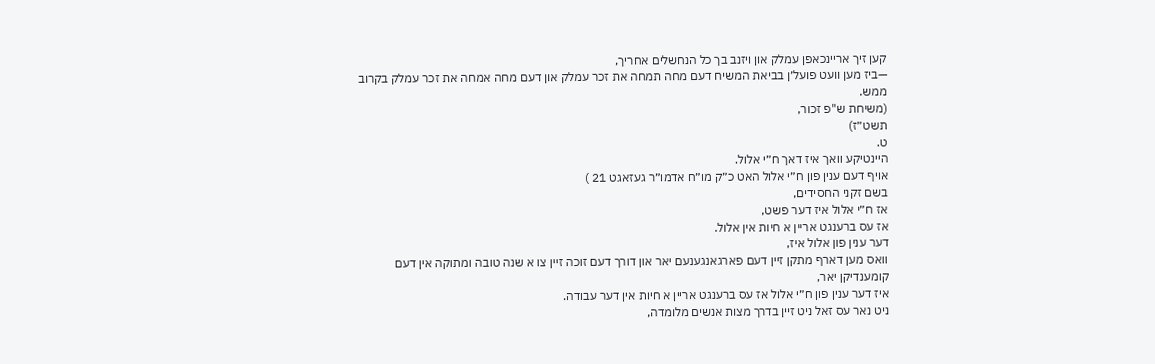קען זיך אריינכאפן עמלק און ויזנב בך כל הנחשלים אחריך,
—ביז מען וועט פועל׳ן בביאת המשיח דעם מחה תמחה את זכר עמלק און דעם מחה אמחה את זכר עמלק בקרוב ממש.
(משיחת ש"פ זכור,
תשט״ז)
ט.
היינטיקע וואך איז דאך ח״י אלול.
אויף דעם ענין פון ח״י אלול האט כ״ק מו״ח אדמו״ר געזאגט 21 )
בשם זקני החסידים,
אז ח״י אלול איז דער פשט,
אז עס ברענגט אריין א חיות אין אלול.
דער ענין פון אלול איז,
וואס מען דארף מתקן זיין דעם פארגאנגענעם יאר און דורך דעם זוכה זיין צו א שנה טובה ומתוקה אין דעם קומענדיקן יאר,
איז דער ענין פון ח״י אלול אז עס ברענגט אריין א חיות אין דער עבודה.
ניט נאר עס זאל ניט זיין בדרך מצות אנשים מלומדה,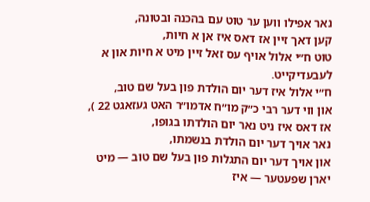נאר אפילו ווען ער טוט עם בהכנה ובטונה,
קען דאך זיין אז דאס איז אן א חיות,
טוט ח״י אלול אויף עס זאל זיין מיט א חיות און א לעבעדיקייט.
ח״י אלול איז דער יום הולדת פון בעל שם טוב,
און ווי דער רבי כ״ק מו״ח אדמו״ר האט געזאגט 22 ),
אז דאס איז ניט נאר יום הולדתו בגופו,
נאר אויך דער יום הולדת בנשמתו,
און אויך דער יום התגלות פון בעל שם טוב — מיט יארן שפעטער — איז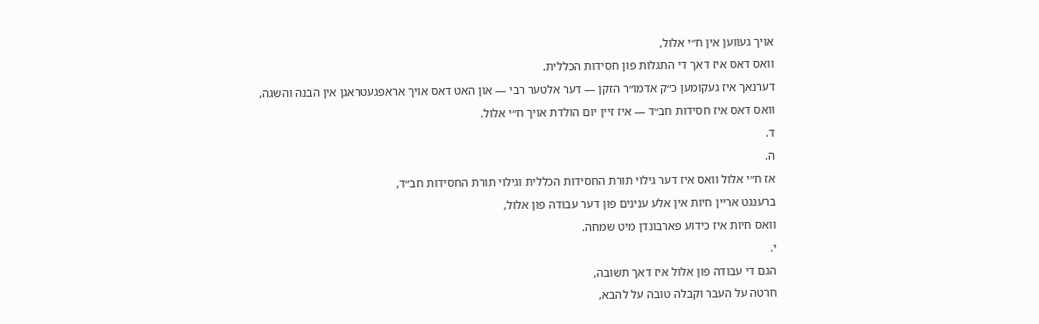אויך געווען אין ח״י אלול,
וואס דאס איז דאך די התגלות פון חסידות הכללית.
דערנאך איז געקומען כ״ק אדמו״ר הזקן — דער אלטער רבי — און האט דאס אויך אראפגעטראגן אין הבנה והשגה,
וואס דאס איז חסידות חב״ד — איז זיין יום הולדת אויך ח״י אלול.
ד.
ה.
אז ח״י אלול וואס איז דער גילוי תורת החסידות הכללית וגילוי תורת החסידות חב״ד,
ברענגט אריין חיות אין אלע ענינים פון דער עבודה פון אלול,
וואס חיות איז כידוע פארבונדן מיט שמחה.
י.
הגם די עבודה פון אלול איז דאך תשובה,
חרטה על העבר וקבלה טובה על להבא,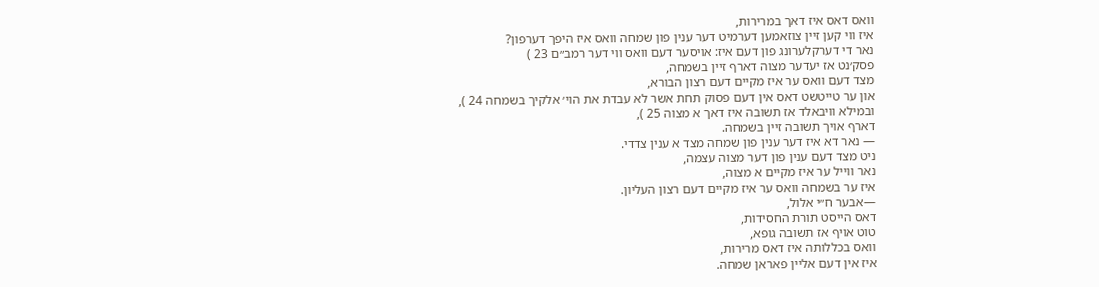וואס דאס איז דאך במרירות,
איז ווי קען זיין צוזאמען דערמיט דער ענין פון שמחה וואס איז היפך דערפון?
נאר די דערקלערונג פון דעם איז: אויסער דעם וואס ווי דער רמב״ם 23 )
פסק׳נט אז יעדער מצוה דארף זיין בשמחה,
מצד דעם וואס ער איז מקיים דעם רצון הבורא,
און ער טייטשט דאס אין דעם פסוק תחת אשר לא עבדת את הוי׳ אלקיך בשמחה 24 ),
ובמילא וויבאלד אז תשובה איז דאך א מצוה 25 ),
דארף אויך תשובה זיין בשמחה.
— נאר דא איז דער ענין פון שמחה מצד א ענין צדדי.
ניט מצד דעם ענין פון דער מצוה עצמה,
נאר ווייל ער איז מקיים א מצוה,
איז ער בשמחה וואס ער איז מקיים דעם רצון העליון.
—אבער ח״י אלול,
דאס הייסט תורת החסידות,
טוט אויף אז תשובה גופא,
וואס בכללותה איז דאס מרירות,
איז אין דעם אליין פאראן שמחה.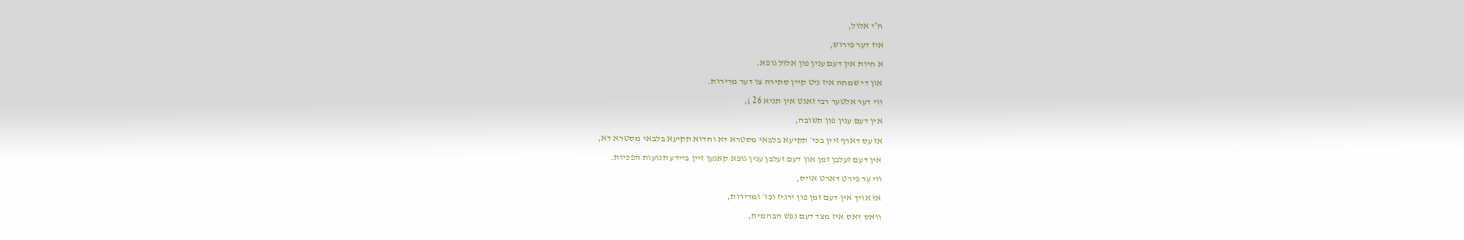ח״י אלול,
איז דער פירוש,
א חיות אין דעם ענין פון אלול גופא.
און די שמחה איז ניט קיין סתירה צו דער מרירות.
ווי דער אלטער רבי זאגט אין תניא 26 ),
אין דעם ענין פון תשובה,
אז עס דארף זיין בכי׳ תקיעא בלבאי מסטרא דא וחדוא תקיעא בלבאי מסטרא דא,
אין דעם זעלבן זמן און דעם זעלבן ענין גופא קאנען זיין ביידע תנועות הפכיות.
ווי ער פירט דארט אויס,
אז אויך אין דעם זמן פון ירגיז וכו׳ ומרירות,
וואס דאס איז מצד דעם נפש הבהמית,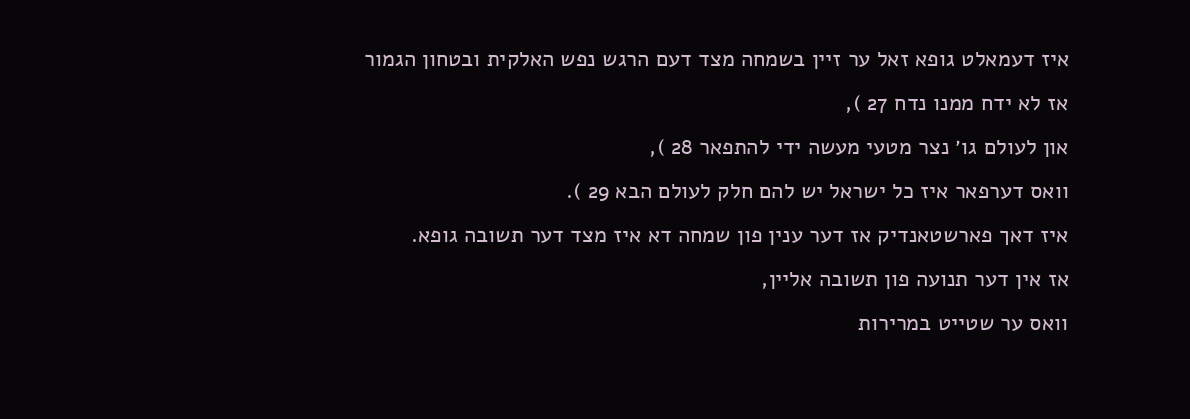איז דעמאלט גופא זאל ער זיין בשמחה מצד דעם הרגש נפש האלקית ובטחון הגמור אז לא ידח ממנו נדח 27 ),
און לעולם גו׳ נצר מטעי מעשה ידי להתפאר 28 ),
וואס דערפאר איז כל ישראל יש להם חלק לעולם הבא 29 ).
איז דאך פארשטאנדיק אז דער ענין פון שמחה דא איז מצד דער תשובה גופא.
אז אין דער תנועה פון תשובה אליין,
וואס ער שטייט במרירות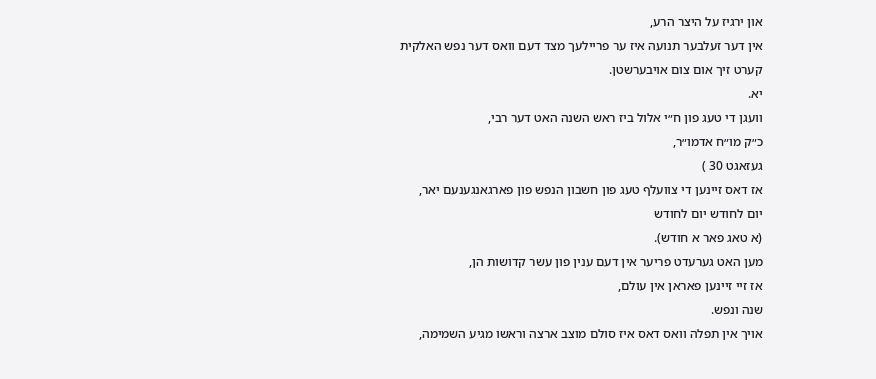און ירגיז על היצר הרע,
אין דער זעלבער תנועה איז ער פריילעך מצד דעם וואס דער נפש האלקית קערט זיך אום צום אויבערשטן.
יא.
וועגן די טעג פון ח״י אלול ביז ראש השנה האט דער רבי,
כ״ק מו״ח אדמו״ר,
געזאגט 30 )
אז דאס זיינען די צוועלף טעג פון חשבון הנפש פון פארגאנגענעם יאר,
יום לחודש יום לחודש
(א טאג פאר א חודש).
מען האט גערעדט פריער אין דעם ענין פון עשר קדושות הן,
אז זיי זיינען פאראן אין עולם,
שנה ונפש.
אויך אין תפלה וואס דאס איז סולם מוצב ארצה וראשו מגיע השמימה,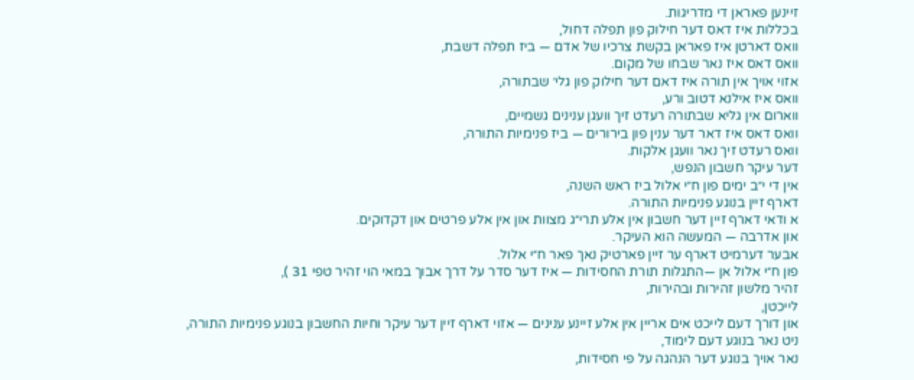זיינען פאראן די מדריגות.
בכללות איז דאס דער חילוק פון תפלה דחול,
וואס דארטן איז פאראן בקשת צרכיו של אדם — ביז תפלה דשבת,
וואס דאס איז נאר שבחו של מקום.
אזוי אויך אין תורה איז דאם דער חילוק פון גלי׳ שבתורה,
וואס איז אילנא דטוב ורע,
ווארום אין גליא שבתורה רעדט זיך וועגן ענינים גשמיים,
וואס דאס איז דאר דער ענין פון בירורים — ביז פנימיות התורה,
וואס רעדט זיך נאר וועגן אלקות.
דער עיקר חשבון הנפש,
אין די י״ב ימים פון ח״י אלול ביז ראש השנה,
דארף זיין בנוגע פנימיות התורה.
א ודאי דארף זיין דער חשבון אין אלע תרי״ג מצוות און אין אלע פרטים און דקדוקים.
און אדרבה — המעשה הוא העיקר.
אבער דערמיט דארף ער זיין פארטיק נאך פאר ח״י אלול.
פון ח״י אלול אן —התגלות תורת החסידות — איז דער סדר על דרך אבוך במאי הוי זהיר טפי 31 ),
זהיר מלשון זהירות ובהירות,
לייכטן,
און דורך דעם לייכט אים אריין אין אלע זיינע ענינים — אזוי דארף זיין דער עיקר וחיות החשבון בנוגע פנימיות התורה,
ניט נאר בנוגע דעם לימוד,
נאר אויך בנוגע דער הנהגה על פי חסידות,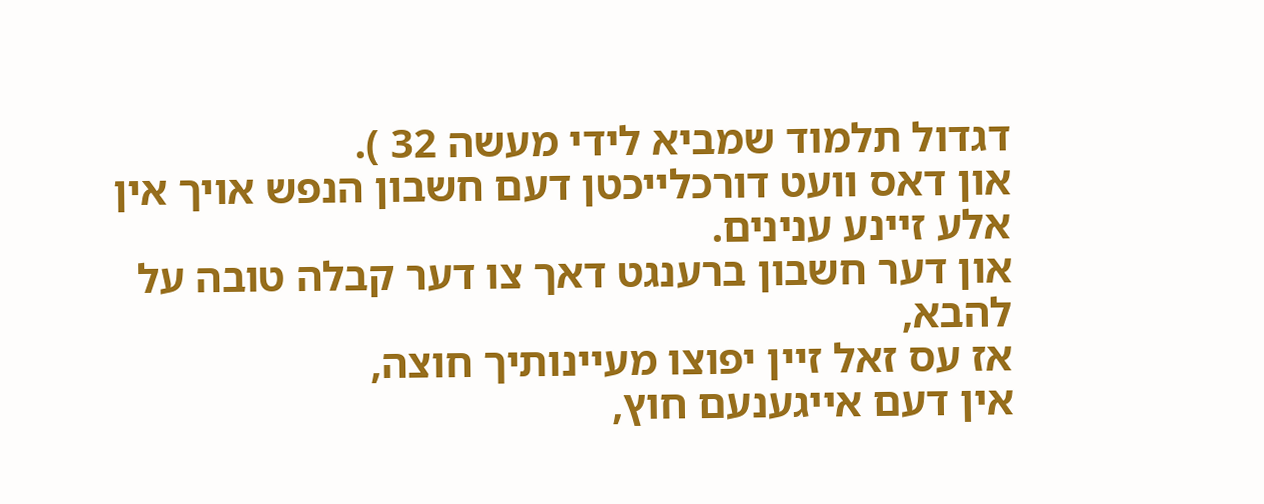דגדול תלמוד שמביא לידי מעשה 32 ).
און דאס וועט דורכלייכטן דעם חשבון הנפש אויך אין אלע זיינע ענינים.
און דער חשבון ברענגט דאך צו דער קבלה טובה על להבא,
אז עס זאל זיין יפוצו מעיינותיך חוצה,
אין דעם אייגענעם חוץ,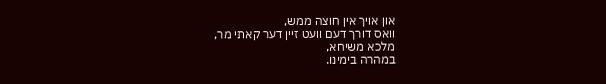און אויך אין חוצה ממש,
וואס דורך דעם וועט זיין דער קאתי מר,
מלכא משיחא,
במהרה בימינו.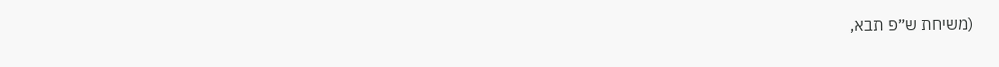(משיחת ש״פ תבא,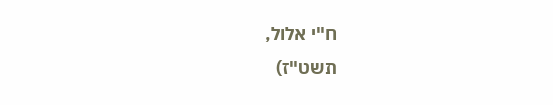ח"י אלול,
תשט"ז)